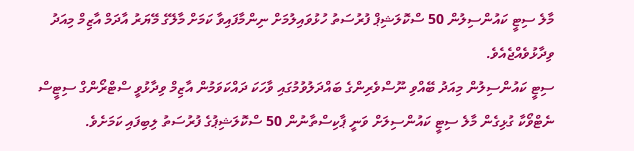މާލެ ސިޓީ ކައުންސިލުން 50 ސްކޮލަޝިޕް ފުރުސަތު ހުޅުވައިލުމަށް ނިންމާފައިވާ ކަމަށް މާލޭގެ މޭޔަރު އާދަމް އާޒިމް މިއަދު ވިދާޅުވެއްޖެއެވެ.
ސިޓީ ކައުންސިލުން މިއަދު ބޭއްވި ނޫސްވެރިންގެ ބައްދަލުވުމުގައި ވާހަކަ ދައްކަވަމުން އާޒިމް ވިދާޅުވީ ސްޓްރޯންގް ސިޓީސް ނެޓްވޯކާ ގުޅިގެން މާލެ ސިޓީ ކައުންސިލަށް ވަނީ ޕާކިސްތާނުން 50 ސްކޮލަޝިޕުގެ ފުރުސަތު ލިބިފައި ކަމަށެވެ.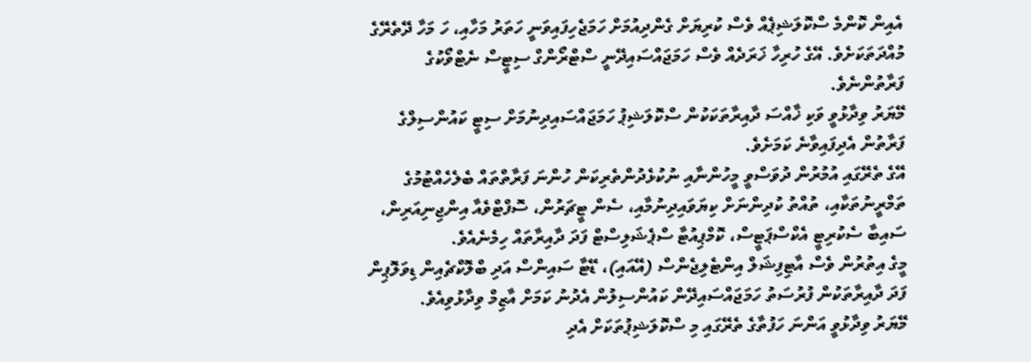އެއިން ކޮންމެ ސްކޮލަޝިޕެއް ވެސް ކުރިޔަށް ގެންދިއުމަށް ހަމަޖެހިފައިވަނީ ހަތަރު މަހާއި، ހަ މަހާ ދޭތެރޭގެ މުއްދަތަކަށެވެ. އޭގެ ހުރިހާ ޚަރަދެއް ވެސް ހަމަޖައްސައިދޭނީ ސްޓްރޯންގް ސިޓީސް ނެޓްވޯކުގެ ފަރާތުންނެވެ.
މޭޔަރު ވިދާޅުވީ ވަކި ޚާއްސަ ދާއިރާތަކަކުން ސްކޮލަޝިޕު ހަމަޖައްސައިދިނުމަށް ސިޓީ ކައުންސިލްގެ ފަރާތުން އެދިފައިވާނެ ކަމަށެވެ.
އޭގެ ތެރޭގައި އުމުރުން ދުވަސްވީ މީހުންނާއި ނުކުޅެދުންތެރިކަން ހުންނަ ފަރާތްތައް ބެލެހެއްޓުމުގެ ތަމްރީނުތަކާއި، ތުއްތު ކުދިންނަށް ކިޔަވައިދިނުމާއި، ސެން ޓީޗަރުން، ސޮފްޓްވެއާ އިންޖިނިއަރިން، ސައިބާ ސެކުރިޓީ އެކްސްޕަޓީސް، ކޮމްޕިއުޓާ ސްޕެޝަލިސްޓް ފަދަ ދާއިރާތައް ހިމެނެއެވެ.
މީގެ އިތުރުން ވެސް އާޓިފިޝަލް އިންޓެލިޖެންސް (އޭއައި)، ޑޭޓާ ސައިންސް އަދި ބްލޮކްޗެއިން ޑިވަލޮޕިން ފަދަ ދާއިރާތަކުން ފުރުސަތު ހަމަޖައްސައިދޭން ކައުންސިލުން އެދުނު ކަމަށް އާޒިމް ވިދާޅުވިއެވެ.
މޭޔަރު ވިދާޅުވީ އަންނަ ހަފުތާގެ ތެރޭގައި މި ސްކޮލަޝިޕުތަކަށް އެދި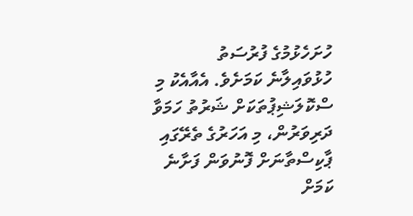ހުށަހެޅުމުގެ ފުރުސަތު ހުޅުވައިލާނެ ކަމަށެވެ. އެއާއެކު މި ސްކޮލަޝިޕުތަކަށް ޝަރުތު ހަމަވާ ދަރިވަރުން، މި އަހަރުގެ ތެރޭގައި ޕާކިސްތާނަށް ފޮނުވަން ފަށާނެ ކަމަށް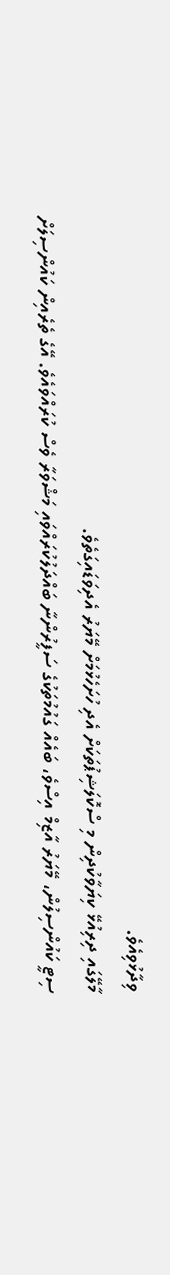ވިދާޅުވިއެވެ.
މާލޭގައި ދިރިއުޅޭ ކިޔަވާކުދިން މި ސްކޮލަޝިޕުތަކަށް އެދި ހުށަހެޅުމަށް މޭޔަރު އެދިވަޑައިގަތެވެ.
ސިޓީ ކައުންސިލުން، މޭޔަރު އާޒިމް އިސްވެ، ބައެއް ގައުމުތަކުގެ ސަފީރުންނާ ބައްދަލުކުރައްވައި މަޝްވަރާ ވެސް ކުރައްވައެވެ. އޭގެ ތެރެއިން ކައުންސިލަށް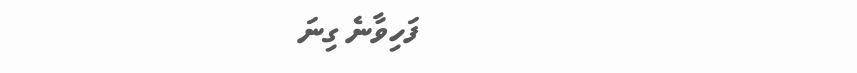ފަހިވާނެ ގިނަ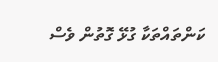ކަންތައްތަކާ ގުޅޭ ގޮތުން ވެސް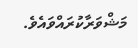މަޝްވަރާކުރައްވައެވެ.